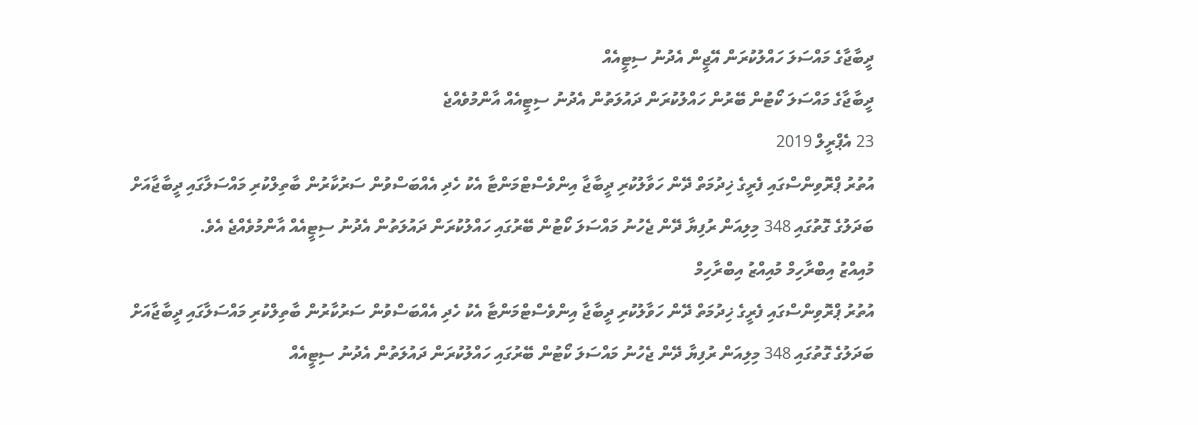ދީބާޖާގެ މައްސަލަ ހައްލުކުރަން އޭޖީން އެދުނު ސިޓީއެއް
ދީބާޖާގެ މައްސަލަ ކޯޓުން ބޭރުން ހައްލުކުރަން ދައުލަތުން އެދުނު ސިޓީއެއް އާންމުވެއްޖެ
23 އެޕްރީލް 2019
އުތުރު ޕްރޮވިންސްގައި ފެރީގެ ޚިދުމަތް ދޭން ހަވާލުކުރި ދީބާޖާ އިންވެސްޓްމަންޓާ އެކު ހެދި އެއްބަސްވުން ސަރުކާރުން ބާތިލްކުރި މައްސަލާގައި ދީބާޖާއަށް ބަދަލުގެ ގޮތުގައި 348 މިލިއަން ރުފިޔާ ދޭން ޖެހުނު މައްސަލަ ކޯޓުން ބޭރުގައި ހައްލުކުރަން ދައުލަތުން އެދުނު ސިޓީއެއް އާންމުވެއްޖެ އެވެ.
މުއިއްޒު އިބްރާހިމް މުއިއްޒު އިބްރާހިމް
އުތުރު ޕްރޮވިންސްގައި ފެރީގެ ޚިދުމަތް ދޭން ހަވާލުކުރި ދީބާޖާ އިންވެސްޓްމަންޓާ އެކު ހެދި އެއްބަސްވުން ސަރުކާރުން ބާތިލްކުރި މައްސަލާގައި ދީބާޖާއަށް ބަދަލުގެ ގޮތުގައި 348 މިލިއަން ރުފިޔާ ދޭން ޖެހުނު މައްސަލަ ކޯޓުން ބޭރުގައި ހައްލުކުރަން ދައުލަތުން އެދުނު ސިޓީއެއް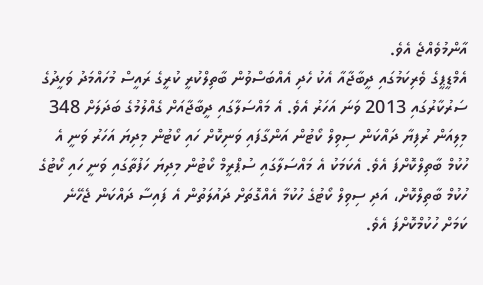އާންމުވެއްޖެ އެވެ.
އެމްޑީޕީގެ ވެރިކަމުގައި ދީބާޖާއާ އެކު ހެދި އެއްބަސްވުން ބާތިލްކުރީ ކުރީގެ ރައީސް މުހައްމަދު ވަހީދުގެ ސަރުކާރުގައި 2013 ވަނަ އަހަރު އެވެ. އެ މައްސަލާގައި ދީބާޖާއަށް ގެއްލުމުގެ ބަދަލަށް 348 މިލިއަން ރުފިޔާ ދައްކަން ސިވިލް ކޯޓުން އަންގާފައި ވަނިކޮށް ހައި ކޯޓުން މިދިޔަ އަހަރު ވަނީ އެ ހުކުމް ބާތިލްކޮށްފަ އެވެ. އެކަމަކު އެ މައްސަލާގައި ސުޕްރީމް ކޯޓުން މިދިޔަ ހަފުތާގައި ވަނީ ހައި ކޯޓުގެ ހުކުމް ބާތިލްކޮށް، އަދި ސިވިލް ކޯޓުގެ ހުކުމާ އެއްގޮތަށް ދައުލަތުން އެ ފައިސާ ދައްކަން ޖެހޭނެ ކަމަށް ހުކުމްކޮށްފަ އެވެ.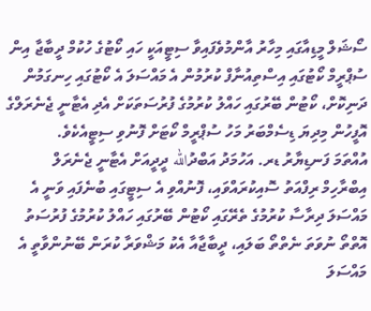ސޯޝަލް މީޑިއާގައި މިހާރު އާންމުވެފައިވާ ސިޓީއަކީ ހައި ކޯޓުގެ ހުކުމް ދީބާޖާ އިން ސުޕްރީމް ކޯޓުގައި އިސްތިއުނާފް ކުރުމުން އެ މައްސަލަ އެ ކޯޓުގައި ހިނގަމުން ދަނިކޮށް، ކޯޓުން ބޭރުގައި ހައްލު ކުރުމުގެ ފުރުސަތަކަށް އެދި އެޓާނީ ޖެނެރަލްގެ އޮފީހުން މިދިޔަ ޑިސެމްބަރު މަހު ސުޕްރީމް ކޯޓަށް ފޮނުވި ސިޓީއެކެވެ.
އުއްތަމަ ފަނޑިޔާރު ޑރ. އަހުމަދު އަބްދުالله ދީދީއަށް އެޓާނީ ޖެނެރަލް އިބްރާހިމް ރިފްއަތު ސޮއިކުރައްވައި، ފޮނުއްވި އެ ސިޓީގައި ބުނެފައި ވަނީ އެ މައްސަލަ ދިރާސާ ކުރުމުގެ ތެރޭގައި ކޯޓުން ބޭރުގައި ހައްލު ކުރުމުގެ ފުރުސަތު އޮތްތޯ ނުވަތަ ނެތްތޯ ބަލައި، ދީބާޖާއާ އެކު މަޝްވަރާ ކުރަން ބޭނުންވާތީ އެ މައްސަލަ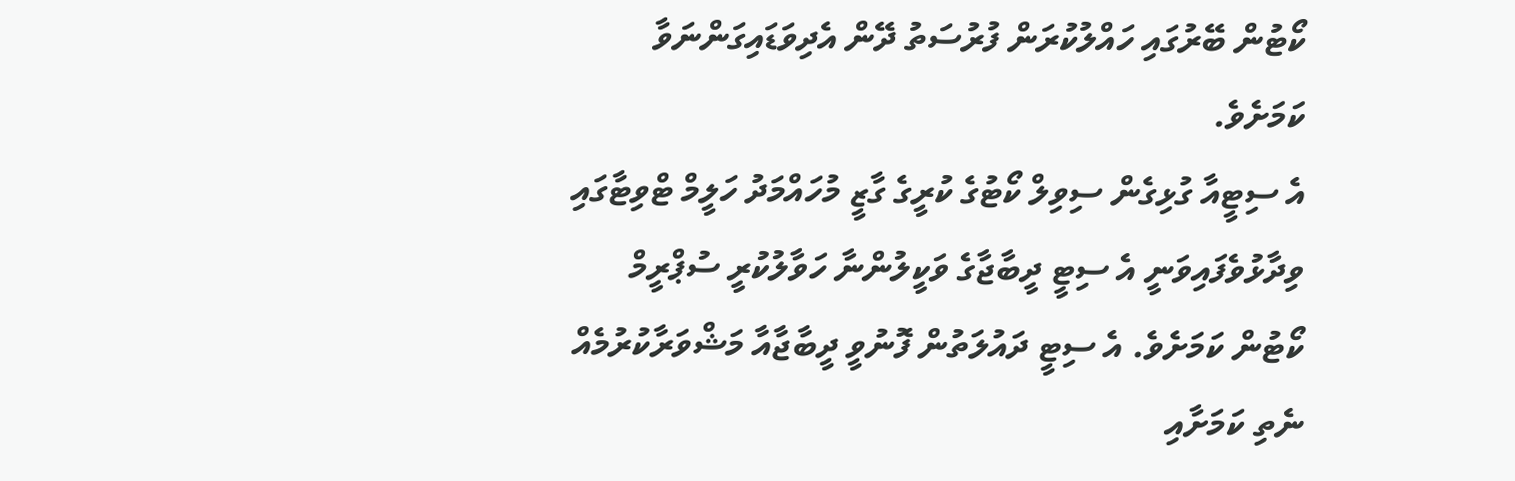ކޯޓުން ބޭރުގައި ހައްލުކުރަން ފުރުސަތު ދޭން އެދިވަޑައިގަންނަވާ ކަމަށެވެ.
އެ ސިޓީއާ ގުޅިގެން ސިވިލް ކޯޓުގެ ކުރީގެ ގާޒީ މުހައްމަދު ހަލީމް ޓްވިޓާގައި ވިދާޅުވެފައިވަނީ އެ ސިޓީ ދީބާޖާގެ ވަކީލުންނާ ހަވާލުކުރީ ސުޕްރީމް ކޯޓުން ކަމަށެވެ. އެ ސިޓީ ދައުލަތުން ފޮނުވީ ދީބާޖާއާ މަޝްވަރާކުރުމެއް ނެތި ކަމަށާއި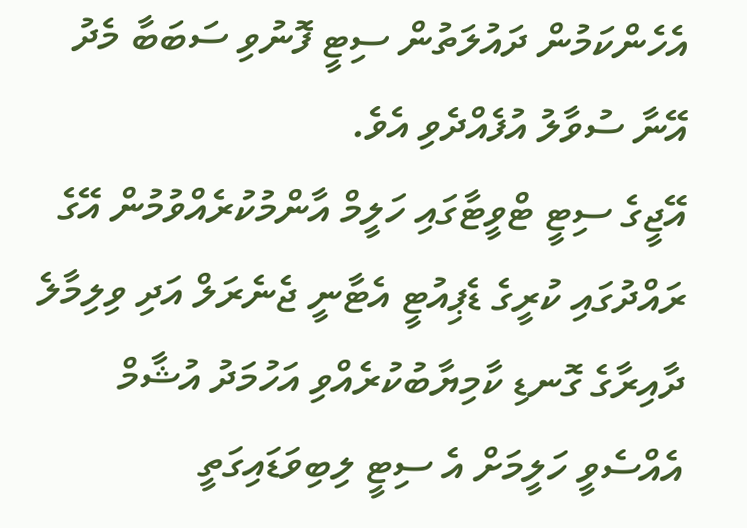އެހެންކަމުން ދައުލަތުން ސިޓީ ފޮނުވި ސަބަބާ މެދު އޭނާ ސުވާލު އުފެއްދެވި އެވެ.
އޭޖީގެ ސިޓީ ޓްވީޓާގައި ހަލީމް އާންމުކުރެއްވުމުން އޭގެ ރައްދުގައި ކުރީގެ ޑެޕިއުޓީ އެޓާނީ ޖެނެރަލް އަދި ވިލިމާލެ ދާއިރާގެ ގޮނޑި ކާމިޔާބުކުރެއްވި އަހުމަދު އުޝާމް އެއްސެވީ ހަލީމަށް އެ ސިޓީ ލިބިވަޑައިގަތީ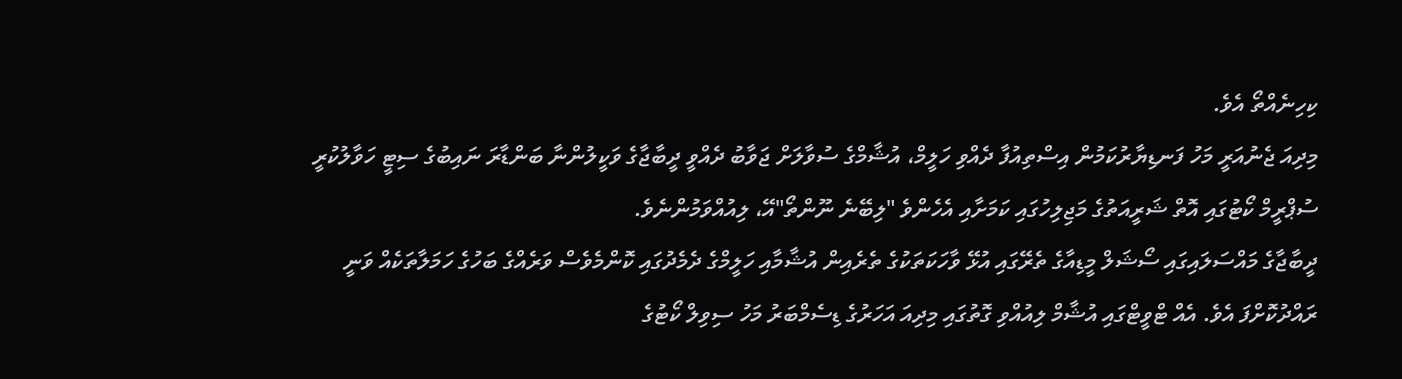ކިހިނެއްތޯ އެވެ.
މިދިއަ ޖެނުއަރީ މަހު ފަނޑިޔާރުކަމުން އިސްތިއުފާ ދެއްވި ހަލީމް، އުޝާމްގެ ސުވާލަށް ޖަވާބު ދެއްވީ ދީބާޖާގެ ވަކީލުންނާ ބަންޑާރަ ނައިބުގެ ސިޓީ ހަވާލުކުރީ ސުޕްރީމް ކޯޓުގައި އޮތް ޝަރީއަތުގެ މަޖިލިހުގައި ކަމަށާއި އެހެންވެ "ލިބޭނެ ނޫންތޯ"އޭ، ލިއުއްވަމުންނެވެ.
ދީބާޖާގެ މައްސަލައިގައި ސޯޝަލް މީޑިއާގެ ތެރޭގައި އުޅޭ ވާހަކަތަކުގެ ތެރެއިން އުޝާމާއި ހަލީމްގެ ދެމެދުގައި ކޮންމެވެސް ވަރެއްގެ ބަހުގެ ހަމަލާތަކެއް ވަނީ ރައްދުކޮށްފަ އެވެ. އެއް ޓްވީޓްގައި އުޝާމް ލިއުއްވި ގޮތުގައި މިދިއަ އަހަރުގެ ޑިސެމްބަރު މަހު ސިވިލް ކޯޓުގެ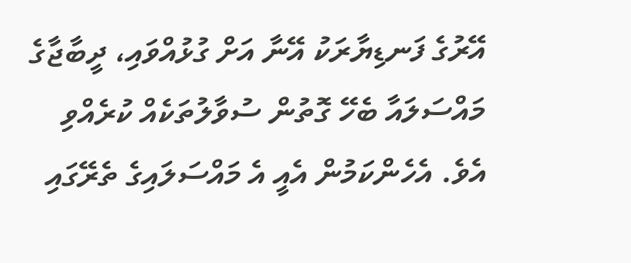އޭރުގެ ފަނޑިޔާރަކު އޭނާ އަށް ގުޅުއްވައި، ދީބާޖާގެ މައްސަލައާ ބެހޭ ގޮތުން ސުވާލުތަކެއް ކުރެއްވި އެވެ. އެހެންކަމުން އެއީ އެ މައްސަލައިގެ ތެރޭގައި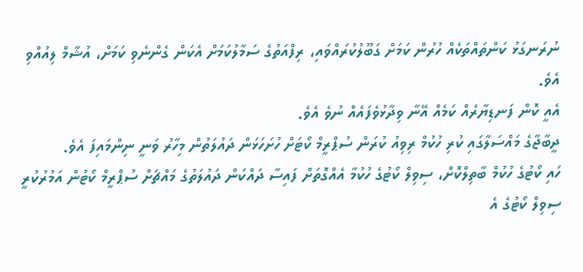ނުރަނގަޅު ކަންތައްތަކެއް ހުރުން ކަމަށް ގަބޫލުކުރައްވައި، ރިފްއަތުގެ ސަމާލުކަމަށް އެކަން ގެންނެވި ކަމަށް، އުޝާމް ލިއުއްވި އެވެ.
އެއީ ކޮން ފަނޑިޔާރެއް ކަމެއް އޭނާ ވިދާޅުވެފައެއް ނުވެ އެވެ.
ދީބާޖާގެ މައްސަލާގައި ކުރި ހުކުމް ރިވިއު ކުރަން ސުޕްރީމް ކޯޓަށް ހުށަހަޅަން ދައުލަތުން މިހާރު ވަނީ ނިންމައިފަ އެވެ.
ހައި ކޯޓުގެ ހުކުމް ބާތިލްކޮށް، ސިވިލް ކޯޓުގެ ހުކުމާ އެއްގޮތަށް ފައިސާ ދައްކަން ދައުލަތުގެ މައްޗަށް ސުޕްރީމް ކޯޓުން އަމުރުކުރީ ސިވިލް ކޯޓުގެ އެ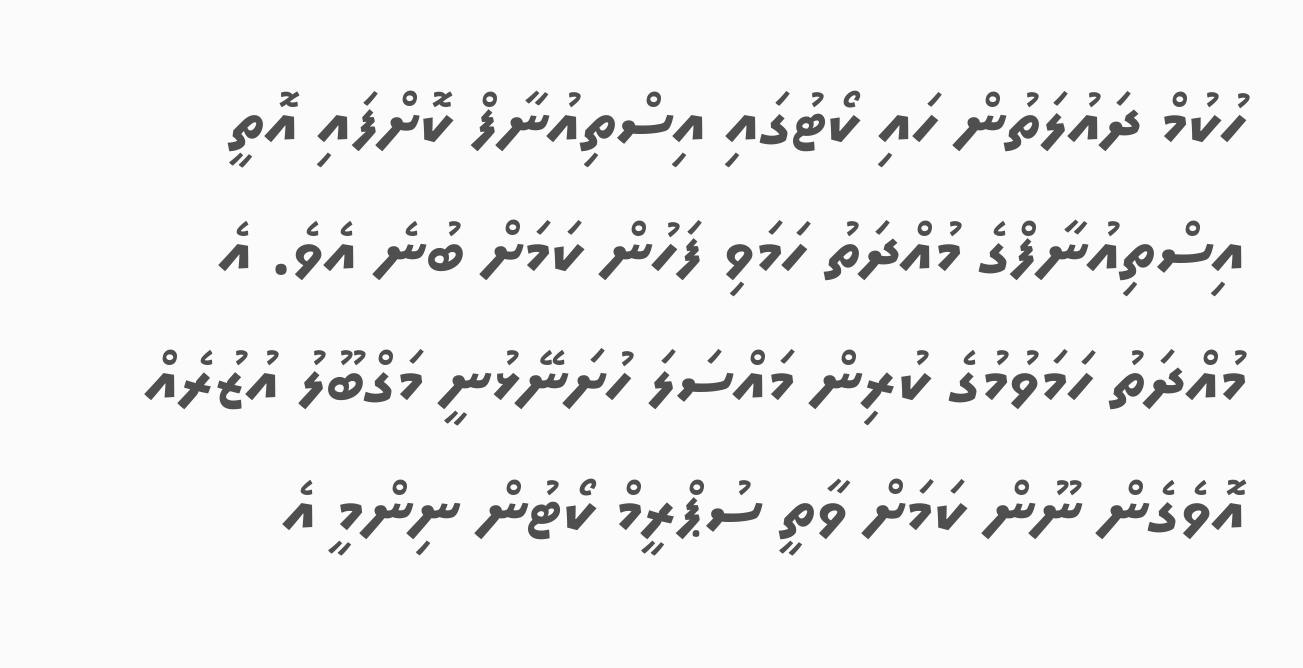ހުކުމް ދައުލަތުން ހައި ކޯޓުގައި އިސްތިއުނާފް ކޮށްފައި އޮތީ އިސްތިއުނާފްގެ މުއްދަތު ހަމަވި ފަހުން ކަމަށް ބުނެ އެވެ. އެ މުއްދަތު ހަމަވުމުގެ ކުރިން މައްސަލަ ހުށަނޭޅުނީ މަގްބޫލު އުޒުރެއް އޮވެގެން ނޫން ކަމަށް ވާތީ ސުޕްރީމް ކޯޓުން ނިންމީ އެ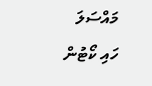މައްސަލަ ހައި ކޯޓުން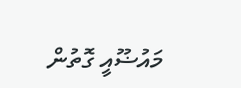މައުޟޫއީ ގޮތުން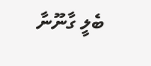ބެލީ ގާނޫނާ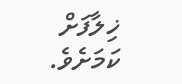ޚިލާފަށް ކަމަށެވެ.